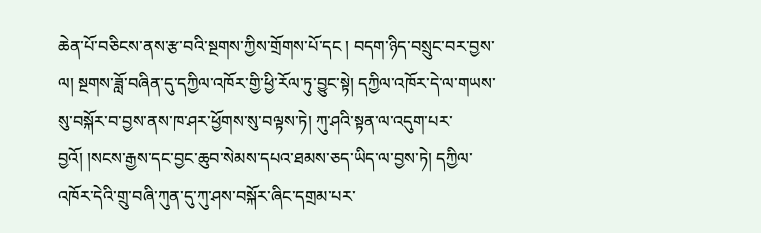ཆེན་པོ་བཅིངས་ནས་རྩ་བའི་སྔགས་ཀྱིས་གྲོགས་པོ་དང ། བདག་ཉིད་བསྲུང་བར་བྱས་ལ། སྔགས་ཟློ་བཞིན་དུ་དཀྱིལ་འཁོར་གྱི་ཕྱི་རོལ་ཏུ་བྱུང་སྟེ། དཀྱིལ་འཁོར་དེ་ལ་གཡས་སུ་བསྐོར་བ་བྱས་ནས་ཁ་ཤར་ཕྱོགས་སུ་བལྟས་ཏེ། ཀུ་ཤའི་སྟན་ལ་འདུག་པར་བྱའོ། །སངས་རྒྱས་དང་བྱང་ཆུབ་སེམས་དཔའ་ཐམས་ཅད་ཡིད་ལ་བྱས་ཏེ། དཀྱིལ་འཁོར་དེའི་གྲུ་བཞི་ཀུན་དུ་ཀུ་ཤས་བསྐོར་ཞིང་དགྲམ་པར་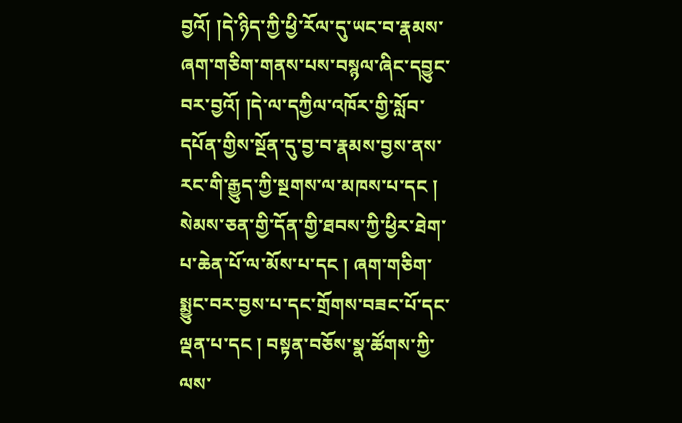བྱའོ། །དེ་ཉིད་ཀྱི་ཕྱི་རོལ་དུ་ཡང་བ་རྣམས་ཞག་གཅིག་གནས་པས་བསྙལ་ཞིང་དབྱུང་བར་བྱའོ། །དེ་ལ་དཀྱིལ་འཁོར་གྱི་སློབ་དཔོན་གྱིས་སྔོན་དུ་བྱ་བ་རྣམས་བྱས་ནས་རང་གི་རྒྱུད་ཀྱི་སྔགས་ལ་མཁས་པ་དང ། སེམས་ཅན་གྱི་དོན་གྱི་ཐབས་ཀྱི་ཕྱིར་ཐེག་པ་ཆེན་པོ་ལ་མོས་པ་དང ། ཞག་གཅིག་སྨྱུང་བར་བྱས་པ་དང་གྲོགས་བཟང་པོ་དང་ལྡན་པ་དང ། བསྟན་བཅོས་སྣ་ཚོགས་ཀྱི་ལས་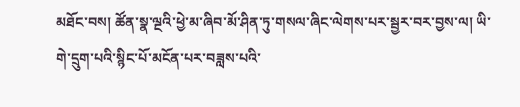མཐོང་བས། ཚོན་སྣ་ལྔའི་ཕྱེ་མ་ཞིབ་མོ་ཤིན་ཏུ་གསལ་ཞིང་ལེགས་པར་སྦྱར་བར་བྱས་ལ། ཡི་གེ་དྲུག་པའི་སྙིང་པོ་མངོན་པར་བཟླས་པའི་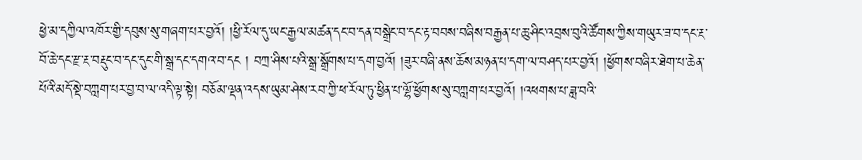ཕྱེ་མ་དཀྱིལ་འཁོར་གྱི་དབུས་སུ་གཞག་པར་བྱའོ། །ཕྱི་རོལ་དུ་ཡང་རྒྱལ་མཚན་དང་བ་དན་བསྒྲེང་བ་དང་རྟ་བབས་བཞིས་བརྒྱན་པ་ཆུ་ཤིང་འབྲས་བུའི་ཚོགས་ཀྱིས་གཡུར་ཟ་བ་དང་རྔ་བོ་ཆེ་དང་རྫ་རྔ་བརྡུང་བ་དང་དུང་གི་སྒྲ་དང་དགའ་བ་དང ། བཀྲ་ཤིས་པའི་སྒྲ་སྒྲོགས་པ་དག་བྱའོ། །ཟུར་བཞི་ནས་ཆོས་མཉན་པ་དག་ལ་བཤད་པར་བྱའོ། །ཕྱོགས་བཞིར་ཐེག་པ་ཆེན་པོའི་མདོ་སྡེ་བཀླག་པར་བྱ་བ་ལ་འདི་ལྟ་སྟེ། བཅོམ་ལྡན་འདས་ཡུམ་ཤེས་རབ་ཀྱི་ཕ་རོལ་ཏུ་ཕྱིན་པ་ལྷོ་ཕྱོགས་སུ་བཀླག་པར་བྱའོ། །འཕགས་པ་ཟླ་བའི་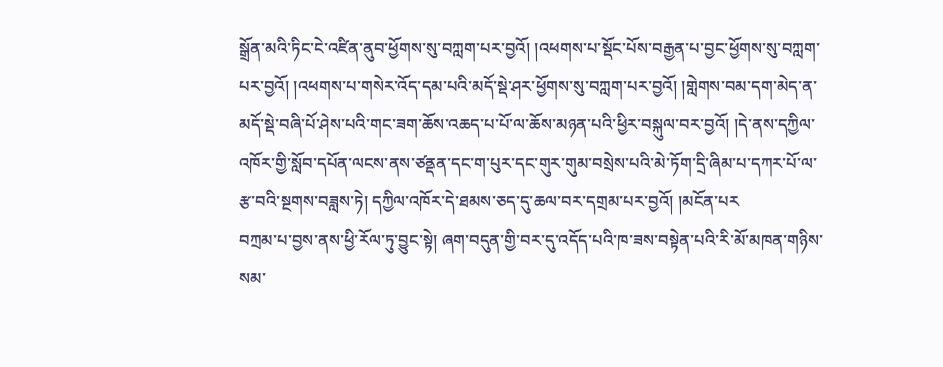སྒྲོན་མའི་ཏིང་ངེ་འཛིན་ནུབ་ཕྱོགས་སུ་བཀླག་པར་བྱའོ། །འཕགས་པ་སྡོང་པོས་བརྒྱན་པ་བྱང་ཕྱོགས་སུ་བཀླག་པར་བྱའོ། །འཕགས་པ་གསེར་འོད་དམ་པའི་མདོ་སྡེ་ཤར་ཕྱོགས་སུ་བཀླག་པར་བྱའོ། །གླེགས་བམ་དག་མེད་ན་མདོ་སྡེ་བཞི་པོ་ཤེས་པའི་གང་ཟག་ཆོས་འཆད་པ་པོ་ལ་ཆོས་མཉན་པའི་ཕྱིར་བསྐུལ་བར་བྱའོ། །དེ་ནས་དཀྱིལ་འཁོར་གྱི་སློབ་དཔོན་ལངས་ནས་ཙནྡན་དང་ག་པུར་དང་གུར་གུམ་བསྲེས་པའི་མེ་ཏོག་དྲི་ཞིམ་པ་དཀར་པོ་ལ་རྩ་བའི་སྔགས་བཟླས་ཏེ། དཀྱིལ་འཁོར་དེ་ཐམས་ཅད་དུ་ཆལ་བར་དགྲམ་པར་བྱའོ། །མངོན་པར
བཀྲམ་པ་བྱས་ནས་ཕྱི་རོལ་ཏུ་བྱུང་སྟེ། ཞག་བདུན་གྱི་བར་དུ་འདོད་པའི་ཁ་ཟས་བསྟེན་པའི་རི་མོ་མཁན་གཉིས་སམ་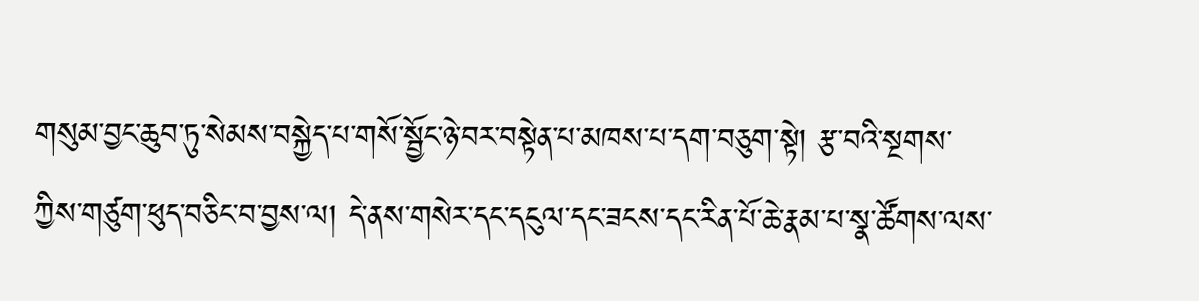གསུམ་བྱང་ཆུབ་ཏུ་སེམས་བསྐྱེད་པ་གསོ་སྦྱོང་ཉེ་བར་བསྟེན་པ་མཁས་པ་དག་བཅུག་སྟེ། རྩ་བའི་སྔགས་ཀྱིས་གཙུག་ཕུད་བཅིང་བ་བྱས་ལ། དེ་ནས་གསེར་དང་དངུལ་དང་ཟངས་དང་རིན་པོ་ཆེ་རྣམ་པ་སྣ་ཚོགས་ལས་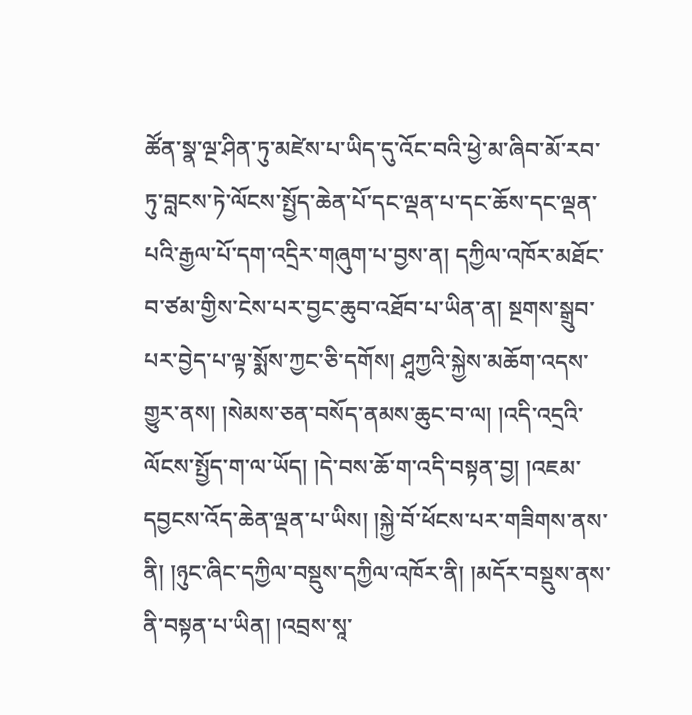ཚོན་སྣ་ལྔ་ཤིན་ཏུ་མཛེས་པ་ཡིད་དུ་འོང་བའི་ཕྱེ་མ་ཞིབ་མོ་རབ་ཏུ་བླངས་ཏེ་ལོངས་སྤྱོད་ཆེན་པོ་དང་ལྡན་པ་དང་ཆོས་དང་ལྡན་པའི་རྒྱལ་པོ་དག་འདྲིར་གཞུག་པ་བྱས་ན། དཀྱིལ་འཁོར་མཐོང་བ་ཙམ་གྱིས་ངེས་པར་བྱང་ཆུབ་འཐོབ་པ་ཡིན་ན། སྔགས་སྒྲུབ་པར་བྱེད་པ་ལྟ་སྨོས་ཀྱང་ཅི་དགོས། ཤཱཀྱའི་སྐྱེས་མཆོག་འདས་གྱུར་ནས། །སེམས་ཅན་བསོད་ནམས་ཆུང་བ་ལ། །འདི་འདྲའི་ལོངས་སྤྱོད་ག་ལ་ཡོད། །དེ་བས་ཆོ་ག་འདི་བསྟན་བྱ། །འཇམ་དབྱངས་འོད་ཆེན་ལྡན་པ་ཡིས། །སྐྱེ་བོ་ཕོངས་པར་གཟིགས་ནས་ནི། །ཉུང་ཞིང་དཀྱིལ་བསྡུས་དཀྱིལ་འཁོར་ནི། །མདོར་བསྡུས་ནས་ནི་བསྟན་པ་ཡིན། །འབྲས་སཱ་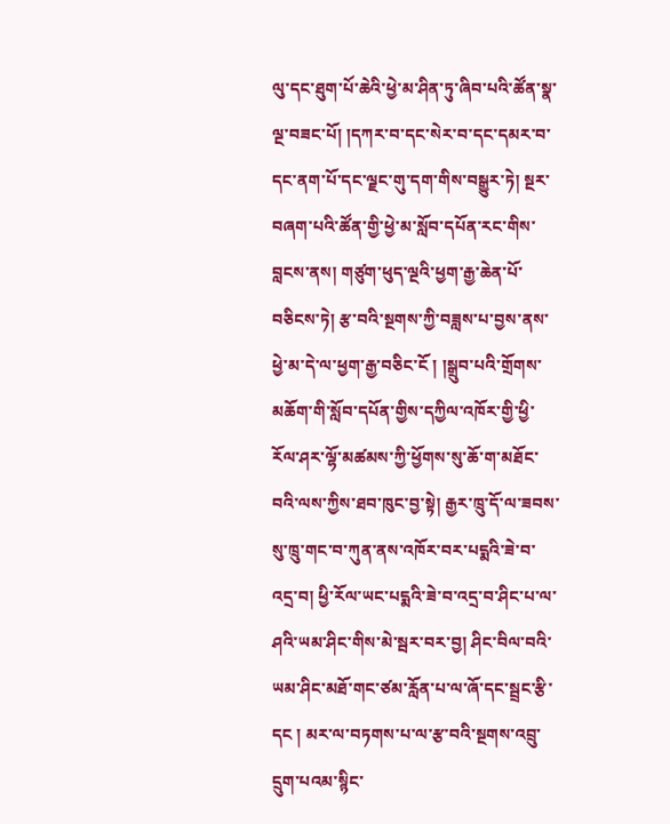ལུ་དང་ཐུག་པོ་ཆེའི་ཕྱེ་མ་ཤིན་ཏུ་ཞིབ་པའི་ཚོན་སྣ་ལྔ་བཟང་པོ། །དཀར་བ་དང་སེར་བ་དང་དམར་བ་དང་ནག་པོ་དང་ལྗང་གུ་དག་གིས་བསྒྱུར་ཏེ། སྔར་བཞག་པའི་ཚོན་གྱི་ཕྱེ་མ་སློབ་དཔོན་རང་གིས་བླངས་ནས། གཙུག་ཕུད་ལྔའི་ཕྱག་རྒྱ་ཆེན་པོ་བཅིངས་ཏེ། རྩ་བའི་སྔགས་ཀྱི་བཟླས་པ་བྱས་ནས་ཕྱེ་མ་དེ་ལ་ཕྱག་རྒྱ་བཅིང་ངོ ། །སྒྲུབ་པའི་གྲོགས་མཆོག་གི་སློབ་དཔོན་གྱིས་དཀྱིལ་འཁོར་གྱི་ཕྱི་རོལ་ཤར་ལྷོ་མཚམས་ཀྱི་ཕྱོགས་སུ་ཆོ་ག་མཐོང་བའི་ལས་ཀྱིས་ཐབ་ཁུང་བྱ་སྟེ། རྒྱར་ཁྲུ་དོ་ལ་ཟབས་སུ་ཁྲུ་གང་བ་ཀུན་ནས་འཁོར་བར་པདྨའི་ཟེ་བ་འདྲ་བ། ཕྱི་རོལ་ཡང་པདྨའི་ཟེ་བ་འདྲ་བ་ཤིང་པ་ལ་ཤའི་ཡམ་ཤིང་གིས་མེ་སྦར་བར་བྱ། ཤིང་བིལ་བའི་ཡམ་ཤིང་མཐོ་གང་ཙམ་རློན་པ་ལ་ཞོ་དང་སྦྲང་རྩི་དང ། མར་ལ་བཏགས་པ་ལ་རྩ་བའི་སྔགས་འབྲུ་དྲུག་པའམ་སྙིང་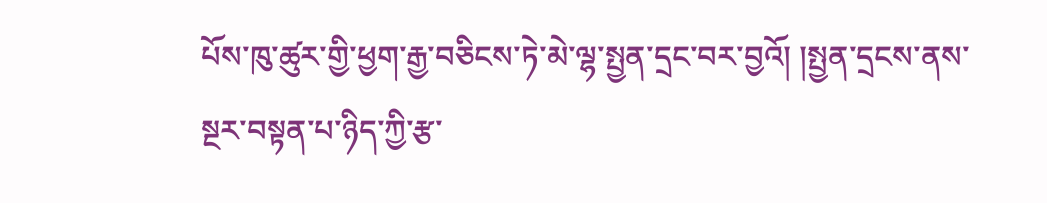པོས་ཁུ་ཚུར་གྱི་ཕྱག་རྒྱ་བཅིངས་ཏེ་མེ་ལྷ་སྤྱན་དྲང་བར་བྱའོ། །སྤྱན་དྲངས་ནས་སྔར་བསྟན་པ་ཉིད་ཀྱི་རྩ་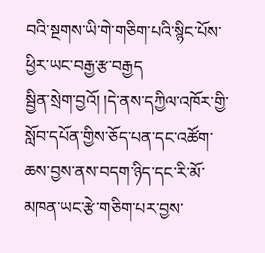བའི་སྔགས་ཡི་གེ་གཅིག་པའི་སྙིང་པོས་ཕྱིར་ཡང་བརྒྱ་རྩ་བརྒྱད
སྦྱིན་སྲེག་བྱའོ། །དེ་ནས་དཀྱིལ་འཁོར་གྱི་སློབ་དཔོན་གྱིས་ཅོད་པན་དང་འཚོག་ཆས་བྱས་ནས་བདག་ཉིད་དང་རི་མོ་མཁན་ཡང་རྩེ་གཅིག་པར་བྱས་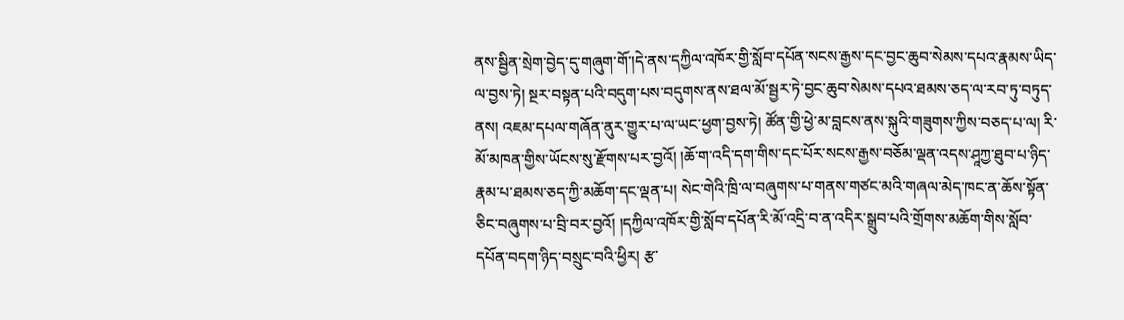ནས་སྦྱིན་སྲེག་བྱེད་དུ་གཞུག་གོ་།དེ་ནས་དཀྱིལ་འཁོར་གྱི་སློབ་དཔོན་སངས་རྒྱས་དང་བྱང་ཆུབ་སེམས་དཔའ་རྣམས་ཡིད་ལ་བྱས་ཏེ། སྔར་བསྟན་པའི་བདུག་པས་བདུགས་ནས་ཐལ་མོ་སྦྱར་ཏེ་བྱང་ཆུབ་སེམས་དཔའ་ཐམས་ཅད་ལ་རབ་ཏུ་བཏུད་ནས། འཇམ་དཔལ་གཞོན་ནུར་གྱུར་པ་ལ་ཡང་ཕྱག་བྱས་ཏེ། ཚོན་གྱི་ཕྱེ་མ་བླངས་ནས་སྐུའི་གཟུགས་ཀྱིས་བཅད་པ་ལ། རི་མོ་མཁན་གྱིས་ཡོངས་སུ་རྫོགས་པར་བྱའོ། །ཆོ་ག་འདི་དག་གིས་དང་པོར་སངས་རྒྱས་བཅོམ་ལྡན་འདས་ཤཱཀྱ་ཐུབ་པ་ཉིད་རྣམ་པ་ཐམས་ཅད་ཀྱི་མཆོག་དང་ལྡན་པ། སེང་གེའི་ཁྲི་ལ་བཞུགས་པ་གནས་གཙང་མའི་གཞལ་མེད་ཁང་ན་ཆོས་སྟོན་ཅིང་བཞུགས་པ་བྲི་བར་བྱའོ། །དཀྱིལ་འཁོར་གྱི་སློབ་དཔོན་རི་མོ་འདྲི་བ་ན་འདིར་སྒྲུབ་པའི་གྲོགས་མཆོག་གིས་སློབ་དཔོན་བདག་ཉིད་བསྲུང་བའི་ཕྱིར། རྩ་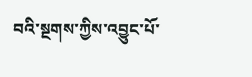བའི་སྔགས་ཀྱིས་འབྱུང་པོ་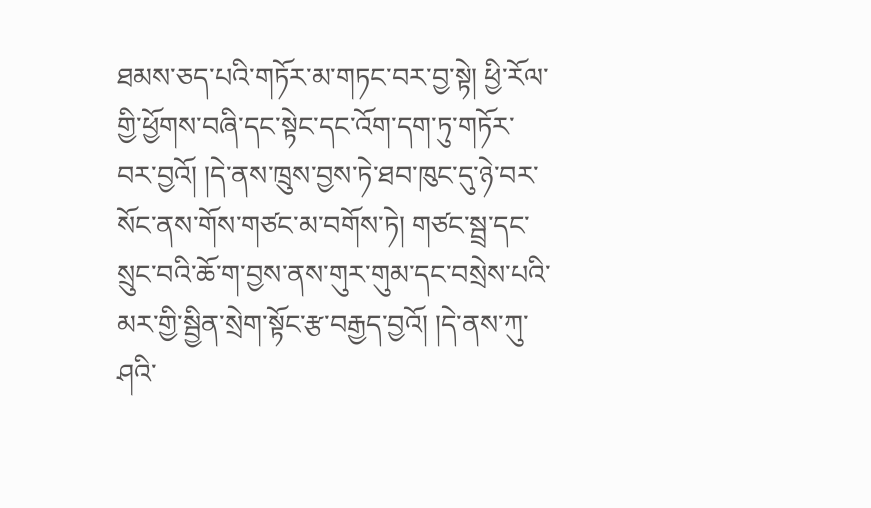ཐམས་ཅད་པའི་གཏོར་མ་གཏང་བར་བྱ་སྟེ། ཕྱི་རོལ་གྱི་ཕྱོགས་བཞི་དང་སྟེང་དང་འོག་དག་ཏུ་གཏོར་བར་བྱའོ། །དེ་ནས་ཁྲུས་བྱས་ཏེ་ཐབ་ཁུང་དུ་ཉེ་བར་སོང་ནས་གོས་གཙང་མ་བགོས་ཏེ། གཙང་སྦྲ་དང་སྲུང་བའི་ཆོ་ག་བྱས་ནས་གུར་གུམ་དང་བསྲེས་པའི་མར་གྱི་སྦྱིན་སྲེག་སྟོང་རྩ་བརྒྱད་བྱའོ། །དེ་ནས་ཀུ་ཤའི་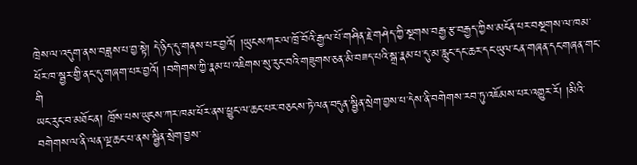ཁྲེས་ལ་འདུག་ནས་བཟླས་པ་བྱ་སྟེ། དེ་ཉིད་དུ་གནས་པར་བྱའོ། །ཡུངས་ཀར་ལ་ཁྲོ་བོའི་རྒྱལ་པོ་གཤིན་རྗེ་གཤེད་ཀྱི་སྔགས་བརྒྱ་རྩ་བརྒྱད་ཀྱིས་མངོན་པར་བསྔགས་ལ་ཁམ་ཕོར་ཁ་སྦྱར་གྱི་ནང་དུ་གཞག་པར་བྱའོ། །བགེགས་ཀྱི་རྣམ་པ་འཇིགས་སུ་རུང་བའི་གཟུགས་ཅན་མི་བཟད་པའི་སྒྲ་རྣམ་པ་དུ་མ་རླུང་དང་ཆར་དང་ཡུལ་ངན་གཞན་དང་གཞན་གང་གི
ཡང་རུང་བ་མཐོང་ན། ཁྲོས་པས་ཡུངས་ཀར་ཁམ་ཕོར་ནས་ཕྱུང་ལ་ཆང་པར་བཅངས་ཏེ་ལན་བདུན་སྦྱིན་སྲེག་བྱས་པ་དེས་ནི་བགེགས་རབ་ཏུ་འཇོམས་པར་འགྱུར་རོ། །མིའི་བགེགས་ལ་ནི་ལན་ལྔ་ཆང་པ་ནས་སྦྱིན་སྲེག་བྱས་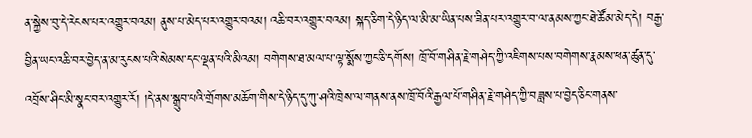ན་སྐྱེས་བུ་དེ་རེངས་པར་འགྱུར་བའམ། ནུས་པ་མེད་པར་འགྱུར་བའམ། འཆི་བར་འགྱུར་བའམ། སྐད་ཅིག་དེ་ཉིད་ལ་མི་མ་ཡིན་པས་ཟིན་པར་འགྱུར་བ་ལ་ནམས་ཀྱང་ཐེ་ཚོམ་མེད་དེ། བརྒྱ་བྱིན་ཡང་འཆི་བར་བྱེད་ན་མ་རུངས་པའི་སེམས་དང་ལྡན་པའི་མིའམ། བགེགས་ཐ་མལ་པ་ལྟ་སྨོས་ཀྱང་ཅི་དགོས། ཁྲོ་བོ་གཤིན་རྗེ་གཤེད་ཀྱི་འཇིགས་པས་བགེགས་རྣམས་ཕན་ཚུན་དུ་འབྲོས་ཤིང་མི་སྣང་བར་འགྱུར་རོ། །དེ་ནས་སྒྲུབ་པའི་གྲོགས་མཆོག་གིས་དེ་ཉིད་དུ་ཀུ་ཤའི་ཁྲེས་ལ་གནས་ནས་ཁྲོ་བོའི་རྒྱལ་པོ་གཤིན་རྗེ་གཤེད་ཀྱི་བཟླས་པ་བྱེད་ཅིང་གནས་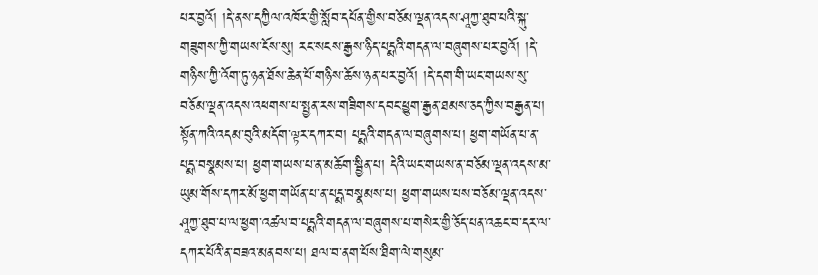པར་བྱའོ། །དེ་ནས་དཀྱིལ་འཁོར་གྱི་སློབ་དཔོན་གྱིས་བཅོམ་ལྡན་འདས་ཤཱཀྱ་ཐུབ་པའི་སྐུ་གཟུགས་ཀྱི་གཡས་ངོས་སུ། རང་སངས་རྒྱས་ཉིད་པདྨའི་གདན་ལ་བཞུགས་པར་བྱའོ། །དེ་གཉིས་ཀྱི་འོག་ཏུ་ཉན་ཐོས་ཆེན་པོ་གཉིས་ཆོས་ཉན་པར་བྱའོ། །དེ་དག་གི་ཡང་གཡས་སུ་བཅོམ་ལྡན་འདས་འཕགས་པ་སྤྱན་རས་གཟིགས་དབང་ཕྱུག་རྒྱན་ཐམས་ཅད་ཀྱིས་བརྒྱན་པ། སྟོན་ཀའི་འདམ་བུའི་མདོག་ལྟར་དཀར་བ། པདྨའི་གདན་ལ་བཞུགས་པ། ཕྱག་གཡོན་པ་ན་པདྨ་བསྣམས་པ། ཕྱག་གཡས་པ་ན་མཆོག་སྦྱིན་པ། དེའི་ཡང་གཡས་ན་བཅོམ་ལྡན་འདས་མ་ཡུམ་གོས་དཀར་མོ་ཕྱག་གཡོན་པ་ན་པདྨ་བསྣམས་པ། ཕྱག་གཡས་པས་བཅོམ་ལྡན་འདས་ཤཱཀྱ་ཐུབ་པ་ལ་ཕྱག་འཚལ་བ་པདྨའི་གདན་ལ་བཞུགས་པ་གསེར་གྱི་ཅོད་པན་འཆང་བ་དར་ལ་དཀར་པོའི་ན་བཟའ་མནབས་པ། ཐལ་བ་ནག་པོས་ཐིག་ལེ་གསུམ་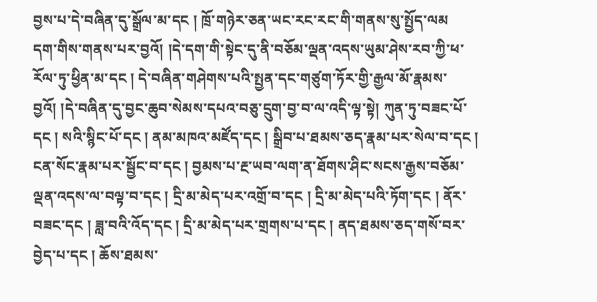བྱས་པ་དེ་བཞིན་དུ་སྒྲོལ་མ་དང ། ཁྲོ་གཉེར་ཅན་ཡང་རང་རང་གི་གནས་སུ་སྤྱོད་ལམ
དག་གིས་གནས་པར་བྱའོ། །དེ་དག་གི་སྟེང་དུ་ནི་བཅོམ་ལྡན་འདས་ཡུམ་ཤེས་རབ་ཀྱི་ཕ་རོལ་ཏུ་ཕྱིན་མ་དང ། དེ་བཞིན་གཤེགས་པའི་སྤྱན་དང་གཙུག་ཏོར་གྱི་རྒྱལ་མོ་རྣམས་བྱའོ། །དེ་བཞིན་དུ་བྱང་ཆུབ་སེམས་དཔའ་བཅུ་དྲུག་བྱ་བ་ལ་འདི་ལྟ་སྟེ། ཀུན་ཏུ་བཟང་པོ་དང ། སའི་སྙིང་པོ་དང ། ནམ་མཁའ་མཛོད་དང ། སྒྲིབ་པ་ཐམས་ཅད་རྣམ་པར་སེལ་བ་དང ། ངན་སོང་རྣམ་པར་སྦྱོང་བ་དང ། བྱམས་པ་རྔ་ཡབ་ལག་ན་ཐོགས་ཤིང་སངས་རྒྱས་བཅོམ་ལྡན་འདས་ལ་བལྟ་བ་དང ། དྲི་མ་མེད་པར་འགྲོ་བ་དང ། དྲི་མ་མེད་པའི་ཏོག་དང ། ནོར་བཟང་དང ། ཟླ་བའི་འོད་དང ། དྲི་མ་མེད་པར་གྲགས་པ་དང ། ནད་ཐམས་ཅད་གསོ་བར་བྱེད་པ་དང ། ཆོས་ཐམས་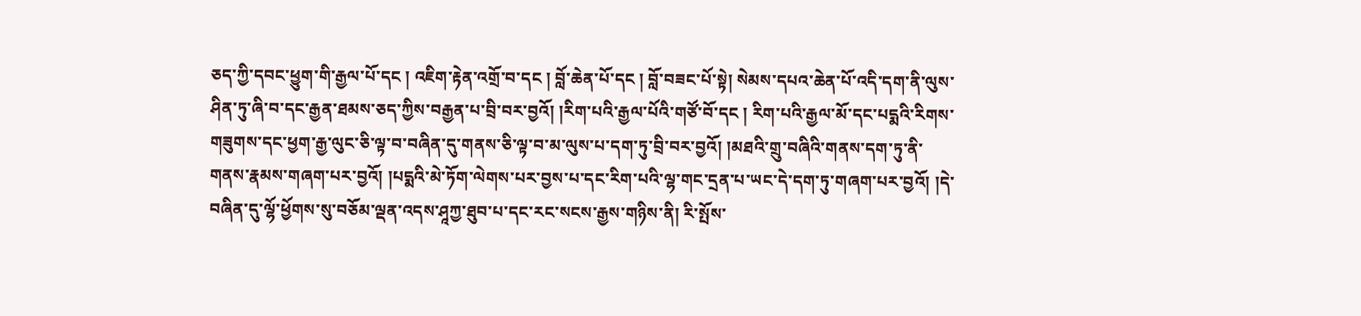ཅད་ཀྱི་དབང་ཕྱུག་གི་རྒྱལ་པོ་དང ། འཇིག་རྟེན་འགྲོ་བ་དང ། བློ་ཆེན་པོ་དང ། བློ་བཟང་པོ་སྟེ། སེམས་དཔའ་ཆེན་པོ་འདི་དག་ནི་ལུས་ཤིན་ཏུ་ཞི་བ་དང་རྒྱན་ཐམས་ཅད་ཀྱིས་བརྒྱན་པ་བྲི་བར་བྱའོ། །རིག་པའི་རྒྱལ་པོའི་གཙོ་བོ་དང ། རིག་པའི་རྒྱལ་མོ་དང་པདྨའི་རིགས་གཟུགས་དང་ཕྱག་རྒྱ་ལུང་ཅི་ལྟ་བ་བཞིན་དུ་གནས་ཅི་ལྟ་བ་མ་ལུས་པ་དག་ཏུ་བྲི་བར་བྱའོ། །མཐའི་གྲུ་བཞིའི་གནས་དག་ཏུ་ནི་གནས་རྣམས་གཞག་པར་བྱའོ། །པདྨའི་མེ་ཏོག་ལེགས་པར་བྱས་པ་དང་རིག་པའི་ལྷ་གང་དྲན་པ་ཡང་དེ་དག་ཏུ་གཞག་པར་བྱའོ། །དེ་བཞིན་དུ་ལྷོ་ཕྱོགས་སུ་བཅོམ་ལྡན་འདས་ཤཱཀྱ་ཐུབ་པ་དང་རང་སངས་རྒྱས་གཉིས་ནི། རི་སྤོས་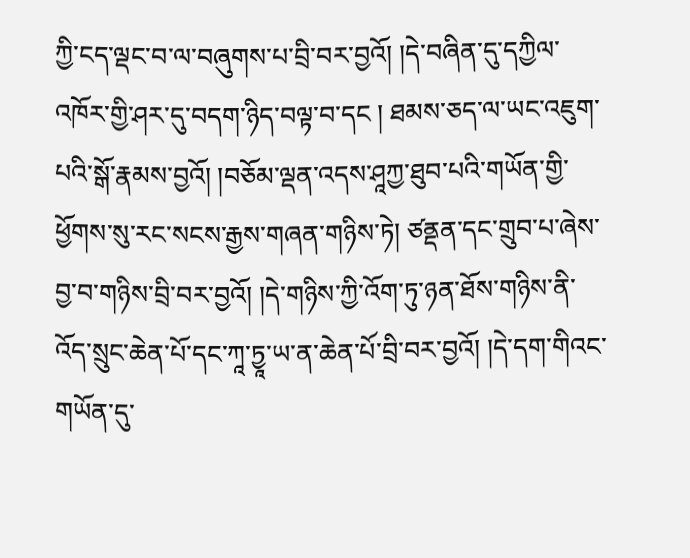ཀྱི་ངད་ལྡང་བ་ལ་བཞུགས་པ་བྲི་བར་བྱའོ། །དེ་བཞིན་དུ་དཀྱིལ་འཁོར་གྱི་ཤར་དུ་བདག་ཉིད་བལྟ་བ་དང ། ཐམས་ཅད་ལ་ཡང་འཇུག་པའི་སྒོ་རྣམས་བྱའོ། །བཅོམ་ལྡན་འདས་ཤཱཀྱ་ཐུབ་པའི་གཡོན་གྱི་ཕྱོགས་སུ་རང་སངས་རྒྱས་གཞན་གཉིས་ཏེ། ཙནྡན་དང་གྲུབ་པ་ཞེས་བྱ་བ་གཉིས་བྲི་བར་བྱའོ། །དེ་གཉིས་ཀྱི་འོག་ཏུ་ཉན་ཐོས་གཉིས་ནི་འོད་སྲུང་ཆེན་པོ་དང་ཀཱ་ཏྱཱ་ཡ་ན་ཆེན་པོ་བྲི་བར་བྱའོ། །དེ་དག་གིའང་གཡོན་དུ་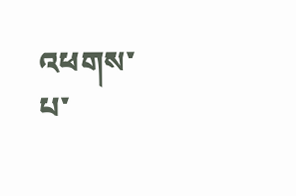འཕགས་པ་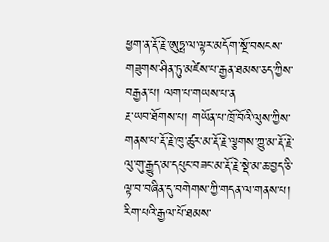ཕྱག་ན་རྡོ་རྗེ་ཨུཏྤ་ལ་ལྟར་མདོག་སྔོ་བསངས་གཟུགས་ཤིན་ཏུ་མཛེས་པ་རྒྱན་ཐམས་ཅད་ཀྱིས་བརྒྱན་པ། ལག་པ་གཡས་པ་ན
རྔ་ཡབ་ཐོགས་པ། གཡོན་པ་ཁྲོ་བོའི་ལུས་ཀྱིས་གནས་པ་རྡོ་རྗེ་ཁུ་ཚུར་མ་རྡོ་རྗེ་ལྕགས་ཀྱུ་མ་རྡོ་རྗེ་ལུ་གུ་རྒྱུད་མ་དཔུང་བཟང་མ་རྡོ་རྗེ་སྡེ་མ་ཆ་བྱད་ཅི་ལྟ་བ་བཞིན་དུ་བགེགས་ཀྱི་གདན་ལ་གནས་པ། རིག་པའི་རྒྱལ་པོ་ཐམས་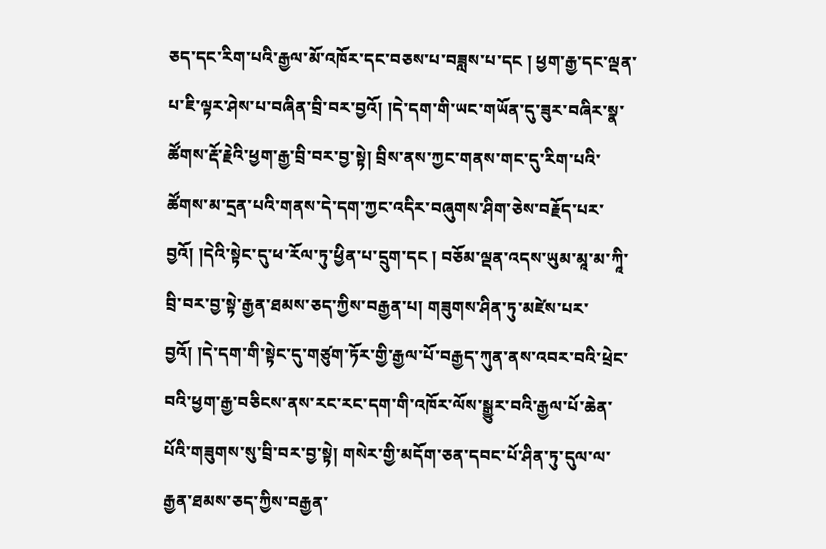ཅད་དང་རིག་པའི་རྒྱལ་མོ་འཁོར་དང་བཅས་པ་བཟླས་པ་དང ། ཕྱག་རྒྱ་དང་ལྡན་པ་ཇི་ལྟར་ཤེས་པ་བཞིན་བྲི་བར་བྱའོ། །དེ་དག་གི་ཡང་གཡོན་དུ་ཟུར་བཞིར་སྣ་ཚོགས་རྡོ་རྗེའི་ཕྱག་རྒྱ་བྲི་བར་བྱ་སྟེ། བྲིས་ནས་ཀྱང་གནས་གང་དུ་རིག་པའི་ཚོགས་མ་དྲན་པའི་གནས་དེ་དག་ཀྱང་འདིར་བཞུགས་ཤིག་ཅེས་བརྗོད་པར་བྱའོ། །དེའི་སྟེང་དུ་ཕ་རོལ་ཏུ་ཕྱིན་པ་དྲུག་དང ། བཅོམ་ལྡན་འདས་ཡུམ་མཱ་མ་ཀཱི་བྲི་བར་བྱ་སྟེ་རྒྱན་ཐམས་ཅད་ཀྱིས་བརྒྱན་པ། གཟུགས་ཤིན་ཏུ་མཛེས་པར་བྱའོ། །དེ་དག་གི་སྟེང་དུ་གཙུག་ཏོར་གྱི་རྒྱལ་པོ་བརྒྱད་ཀུན་ནས་འབར་བའི་ཕྲེང་བའི་ཕྱག་རྒྱ་བཅིངས་ནས་རང་རང་དག་གི་འཁོར་ལོས་སྒྱུར་བའི་རྒྱལ་པོ་ཆེན་པོའི་གཟུགས་སུ་བྲི་བར་བྱ་སྟེ། གསེར་གྱི་མདོག་ཅན་དབང་པོ་ཤིན་ཏུ་དུལ་ལ་རྒྱན་ཐམས་ཅད་ཀྱིས་བརྒྱན་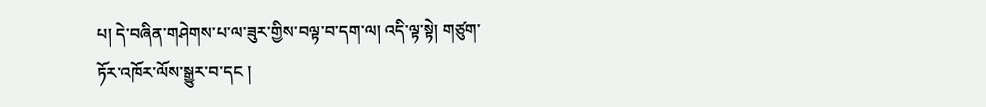པ། དེ་བཞིན་གཤེགས་པ་ལ་ཟུར་གྱིས་བལྟ་བ་དག་ལ། འདི་ལྟ་སྟེ། གཙུག་ཏོར་འཁོར་ལོས་སྒྱུར་བ་དང །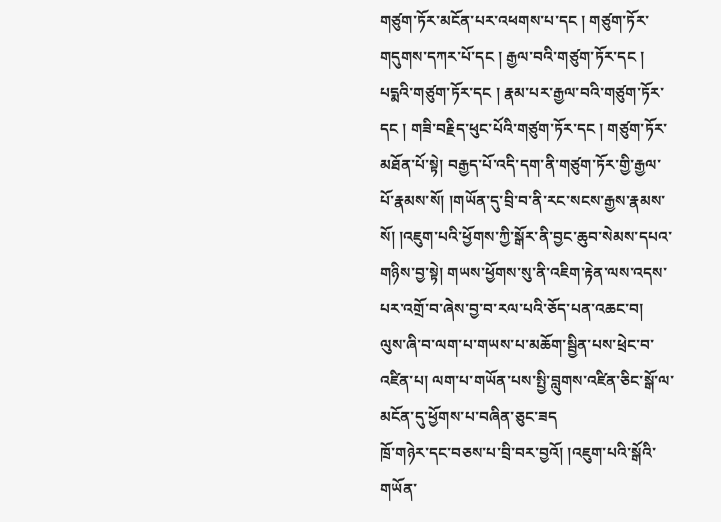གཙུག་ཏོར་མངོན་པར་འཕགས་པ་དང ། གཙུག་ཏོར་གདུགས་དཀར་པོ་དང ། རྒྱལ་བའི་གཙུག་ཏོར་དང ། པདྨའི་གཙུག་ཏོར་དང ། རྣམ་པར་རྒྱལ་བའི་གཙུག་ཏོར་དང ། གཟི་བརྗིད་ཕུང་པོའི་གཙུག་ཏོར་དང ། གཙུག་ཏོར་མཐོན་པོ་སྟེ། བརྒྱད་པོ་འདི་དག་ནི་གཙུག་ཏོར་གྱི་རྒྱལ་པོ་རྣམས་སོ། །གཡོན་དུ་བྲི་བ་ནི་རང་སངས་རྒྱས་རྣམས་སོ། །འཇུག་པའི་ཕྱོགས་ཀྱི་སྒོར་ནི་བྱང་ཆུབ་སེམས་དཔའ་གཉིས་བྱ་སྟེ། གཡས་ཕྱོགས་སུ་ནི་འཇིག་རྟེན་ལས་འདས་པར་འགྲོ་བ་ཞེས་བྱ་བ་རལ་པའི་ཅོད་པན་འཆང་བ། ལུས་ཞི་བ་ལག་པ་གཡས་པ་མཆོག་སྦྱིན་པས་ཕྲེང་བ་འཛིན་པ། ལག་པ་གཡོན་པས་སྤྱི་བླུགས་འཛིན་ཅིང་སྒོ་ལ་མངོན་དུ་ཕྱོགས་པ་བཞིན་ཅུང་ཟད
ཁྲོ་གཉེར་དང་བཅས་པ་བྲི་བར་བྱའོ། །འཇུག་པའི་སྒོའི་གཡོན་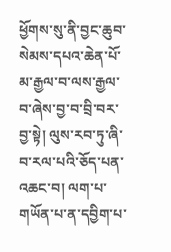ཕྱོགས་སུ་ནི་བྱང་ཆུབ་སེམས་དཔའ་ཆེན་པོ་མ་རྒྱལ་བ་ལས་རྒྱལ་བ་ཞེས་བྱ་བ་བྲི་བར་བྱ་སྟེ། ལུས་རབ་ཏུ་ཞི་བ་རལ་པའི་ཅོད་པན་འཆང་བ། ལག་པ་གཡོན་པ་ན་དབྱིག་པ་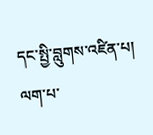དང་སྤྱི་བླུགས་འཛིན་པ། ལག་པ་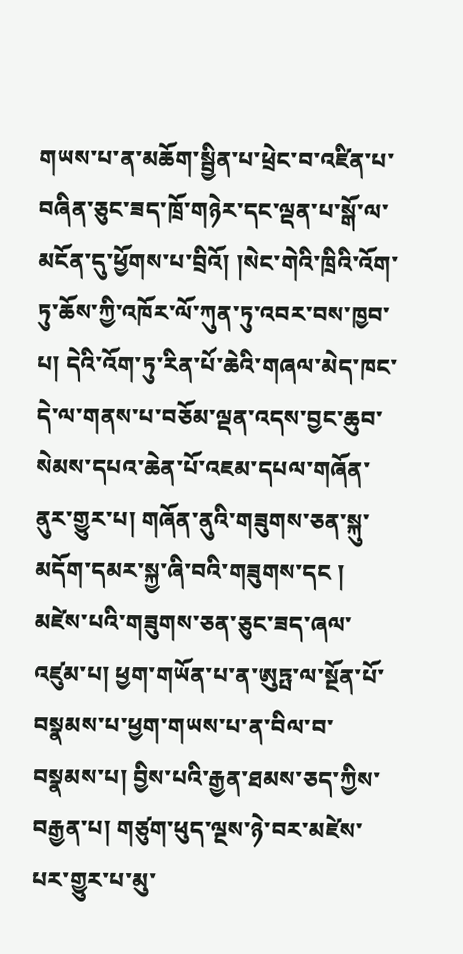གཡས་པ་ན་མཆོག་སྦྱིན་པ་ཕྲེང་བ་འཛིན་པ་བཞིན་ཅུང་ཟད་ཁྲོ་གཉེར་དང་ལྡན་པ་སྒོ་ལ་མངོན་དུ་ཕྱོགས་པ་བྲིའོ། །སེང་གེའི་ཁྲིའི་འོག་ཏུ་ཆོས་ཀྱི་འཁོར་ལོ་ཀུན་ཏུ་འབར་བས་ཁྱབ་པ། དེའི་འོག་ཏུ་རིན་པོ་ཆེའི་གཞལ་མེད་ཁང་དེ་ལ་གནས་པ་བཅོམ་ལྡན་འདས་བྱང་ཆུབ་སེམས་དཔའ་ཆེན་པོ་འཇམ་དཔལ་གཞོན་ནུར་གྱུར་པ། གཞོན་ནུའི་གཟུགས་ཅན་སྐུ་མདོག་དམར་སྐྱ་ཞི་བའི་གཟུགས་དང ། མཛེས་པའི་གཟུགས་ཅན་ཅུང་ཟད་ཞལ་འཛུམ་པ། ཕྱག་གཡོན་པ་ན་ཨུཏྤ་ལ་སྔོན་པོ་བསྣམས་པ་ཕྱག་གཡས་པ་ན་བིལ་བ་བསྣམས་པ། བྱིས་པའི་རྒྱན་ཐམས་ཅད་ཀྱིས་བརྒྱན་པ། གཙུག་ཕུད་ལྔས་ཉེ་བར་མཛེས་པར་གྱུར་པ་མུ་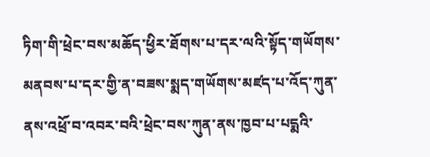ཏིག་གི་ཕྲེང་བས་མཆོད་ཕྱིར་ཐོགས་པ་དར་ལའི་སྟོད་གཡོགས་མནབས་པ་དར་གྱི་ན་བཟས་སྨད་གཡོགས་མཛད་པ་འོད་ཀུན་ནས་འཕྲོ་བ་འབར་བའི་ཕྲེང་བས་ཀུན་ནས་ཁྱབ་པ་པདྨའི་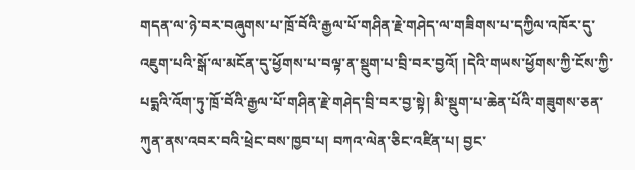གདན་ལ་ཉེ་བར་བཞུགས་པ་ཁྲོ་བོའི་རྒྱལ་པོ་གཤིན་རྗེ་གཤེད་ལ་གཟིགས་པ་དཀྱིལ་འཁོར་དུ་འཇུག་པའི་སྒོ་ལ་མངོན་དུ་ཕྱོགས་པ་བལྟ་ན་སྡུག་པ་བྲི་བར་བྱའོ། །དེའི་གཡས་ཕྱོགས་ཀྱི་ངོས་ཀྱི་པདྨའི་འོག་ཏུ་ཁྲོ་བོའི་རྒྱལ་པོ་གཤིན་རྗེ་གཤེད་བྲི་བར་བྱ་སྟེ། མི་སྡུག་པ་ཆེན་པོའི་གཟུགས་ཅན་ཀུན་ནས་འབར་བའི་ཕྲེང་བས་ཁྱབ་པ། བཀའ་ལེན་ཅིང་འཛིན་པ། བྱང་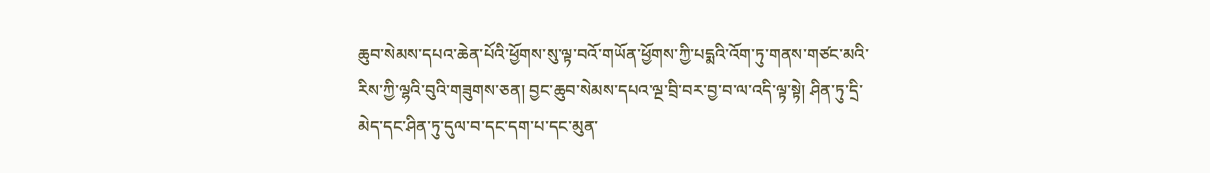ཆུབ་སེམས་དཔའ་ཆེན་པོའི་ཕྱོགས་སུ་ལྟ་བའོ་གཡོན་ཕྱོགས་ཀྱི་པདྨའི་འོག་ཏུ་གནས་གཙང་མའི་རིས་ཀྱི་ལྷའི་བུའི་གཟུགས་ཅན། བྱང་ཆུབ་སེམས་དཔའ་ལྔ་བྲི་བར་བྱ་བ་ལ་འདི་ལྟ་སྟེ། ཤིན་ཏུ་དྲི་མེད་དང་ཤིན་ཏུ་དུལ་བ་དང་དག་པ་དང་མུན་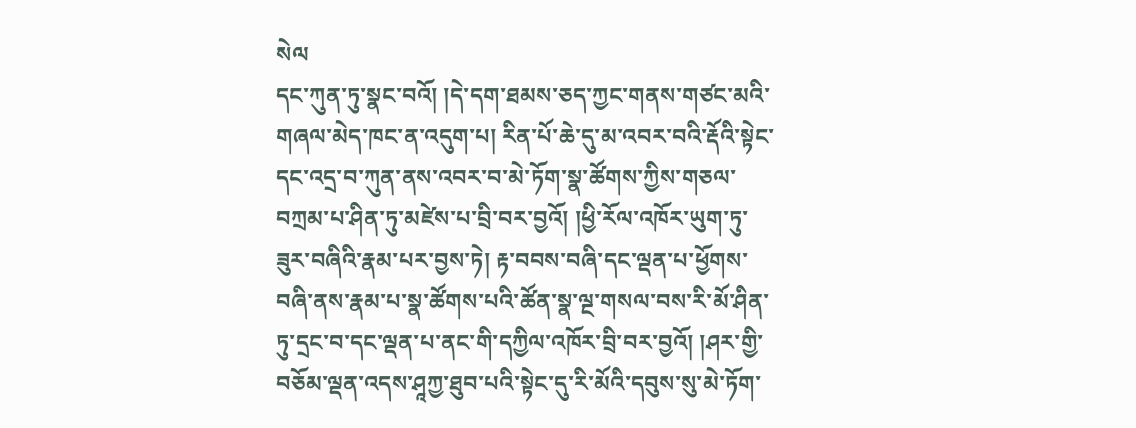སེལ
དང་ཀུན་ཏུ་སྣང་བའོ། །དེ་དག་ཐམས་ཅད་ཀྱང་གནས་གཙང་མའི་གཞལ་མེད་ཁང་ན་འདུག་པ། རིན་པོ་ཆེ་དུ་མ་འབར་བའི་རྡོའི་སྟེང་དང་འདྲ་བ་ཀུན་ནས་འབར་བ་མེ་ཏོག་སྣ་ཚོགས་ཀྱིས་གཅལ་བཀྲམ་པ་ཤིན་ཏུ་མཛེས་པ་བྲི་བར་བྱའོ། །ཕྱི་རོལ་འཁོར་ཡུག་ཏུ་ཟུར་བཞིའི་རྣམ་པར་བྱས་ཏེ། རྟ་བབས་བཞི་དང་ལྡན་པ་ཕྱོགས་བཞི་ནས་རྣམ་པ་སྣ་ཚོགས་པའི་ཚོན་སྣ་ལྔ་གསལ་བས་རི་མོ་ཤིན་ཏུ་དྲང་བ་དང་ལྡན་པ་ནང་གི་དཀྱིལ་འཁོར་བྲི་བར་བྱའོ། །ཤར་གྱི་བཅོམ་ལྡན་འདས་ཤཱཀྱ་ཐུབ་པའི་སྟེང་དུ་རི་མོའི་དབུས་སུ་མེ་ཏོག་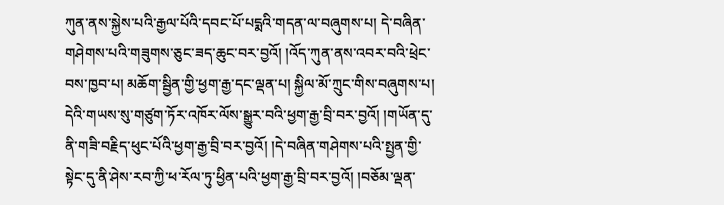ཀུན་ནས་སྐྱེས་པའི་རྒྱལ་པོའི་དབང་པོ་པདྨའི་གདན་ལ་བཞུགས་པ། དེ་བཞིན་གཤེགས་པའི་གཟུགས་ཅུང་ཟད་ཆུང་བར་བྱའོ། །འོད་ཀུན་ནས་འབར་བའི་ཕྲེང་བས་ཁྱབ་པ། མཆོག་སྦྱིན་གྱི་ཕྱག་རྒྱ་དང་ལྡན་པ། སྐྱིལ་མོ་ཀྲུང་གིས་བཞུགས་པ། དེའི་གཡས་སུ་གཙུག་ཏོར་འཁོར་ལོས་སྒྱུར་བའི་ཕྱག་རྒྱ་བྲི་བར་བྱའོ། །གཡོན་དུ་ནི་གཟི་བརྗིད་ཕུང་པོའི་ཕྱག་རྒྱ་བྲི་བར་བྱའོ། །དེ་བཞིན་གཤེགས་པའི་སྤྱན་གྱི་སྟེང་དུ་ནི་ཤེས་རབ་ཀྱི་ཕ་རོལ་ཏུ་ཕྱིན་པའི་ཕྱག་རྒྱ་བྲི་བར་བྱའོ། །བཅོམ་ལྡན་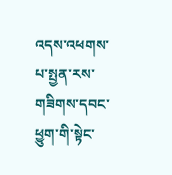འདས་འཕགས་པ་སྤྱན་རས་གཟིགས་དབང་ཕྱུག་གི་སྟེང་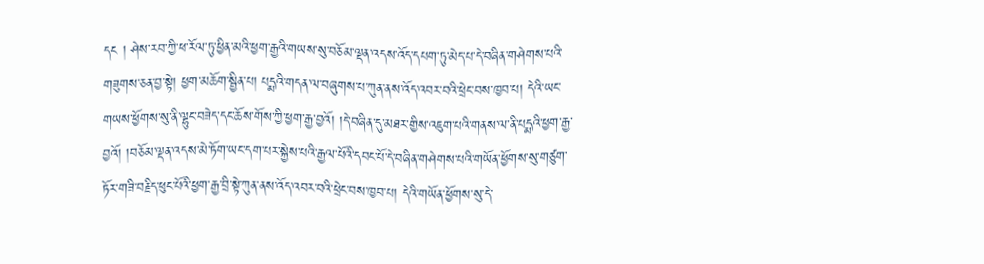དང ། ཤེས་རབ་ཀྱི་ཕ་རོལ་ཏུ་ཕྱིན་མའི་ཕྱག་རྒྱའི་གཡས་སུ་བཅོམ་ལྡན་འདས་འོད་དཔག་ཏུ་མེད་པ་དེ་བཞིན་གཤེགས་པའི་གཟུགས་ཅན་བྱ་སྟེ། ཕྱག་མཆོག་སྦྱིན་པ། པདྨའི་གདན་ལ་བཞུགས་པ་ཀུན་ནས་འོད་འབར་བའི་ཕྲེང་བས་ཁྱབ་པ། དེའི་ཡང་གཡས་ཕྱོགས་སུ་ནི་ལྷུང་བཟེད་དང་ཆོས་གོས་ཀྱི་ཕྱག་རྒྱ་བྱའོ། །དེ་བཞིན་དུ་མཐར་གྱིས་འཇུག་པའི་གནས་ལ་ནི་པདྨའི་ཕྱག་རྒྱ་བྱའོ། །བཅོམ་ལྡན་འདས་མེ་ཏོག་ཡང་དག་པར་སྐྱེས་པའི་རྒྱལ་པོའི་དབང་པོ་དེ་བཞིན་གཤེགས་པའི་གཡོན་ཕྱོགས་སུ་གཙུག་ཏོར་གཟི་བརྗིད་ཕུང་པོའི་ཕྱག་རྒྱ་བྲི་སྟེ་ཀུན་ནས་འོད་འབར་བའི་ཕྲེང་བས་ཁྱབ་པ། དེའི་གཡོན་ཕྱོགས་སུ་དེ་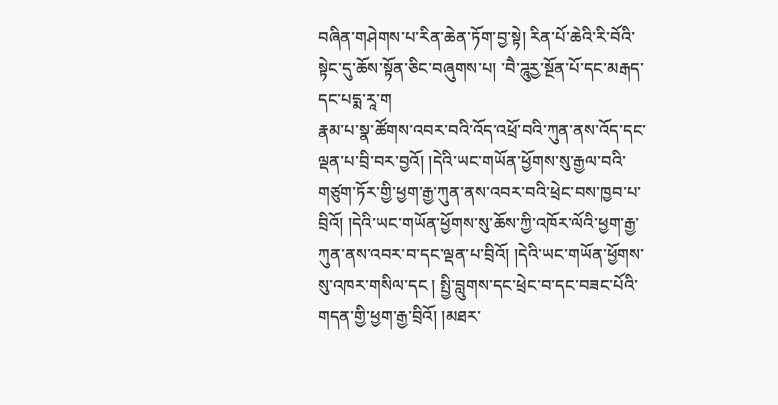བཞིན་གཤེགས་པ་རིན་ཆེན་ཏོག་བྱ་སྟེ། རིན་པོ་ཆེའི་རི་བོའི་སྟེང་དུ་ཆོས་སྟོན་ཅིང་བཞུགས་པ། ་བཻ་ཌཱུརྱ་སྔོན་པོ་དང་མརྒད་དང་པདྨ་རཱ་ག
རྣམ་པ་སྣ་ཚོགས་འབར་བའི་འོད་འཕྲོ་བའི་ཀུན་ནས་འོད་དང་ལྡན་པ་བྲི་བར་བྱའོ། །དེའི་ཡང་གཡོན་ཕྱོགས་སུ་རྒྱལ་བའི་གཙུག་ཏོར་གྱི་ཕྱག་རྒྱ་ཀུན་ནས་འབར་བའི་ཕྲེང་བས་ཁྱབ་པ་བྲིའོ། །དེའི་ཡང་གཡོན་ཕྱོགས་སུ་ཆོས་ཀྱི་འཁོར་ལོའི་ཕྱག་རྒྱ་ཀུན་ནས་འབར་བ་དང་ལྡན་པ་བྲིའོ། །དེའི་ཡང་གཡོན་ཕྱོགས་སུ་འཁར་གསིལ་དང ། སྤྱི་བླུགས་དང་ཕྲེང་བ་དང་བཟང་པོའི་གདན་གྱི་ཕྱག་རྒྱ་བྲིའོ། །མཐར་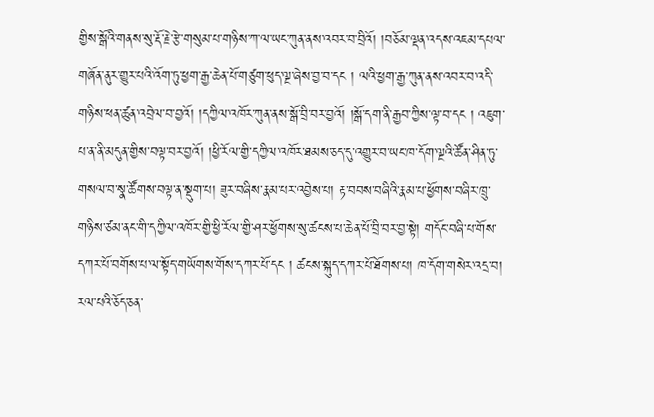གྱིས་སྒོའི་གནས་སུ་རྡོ་རྗེ་རྩེ་གསུམ་པ་གཉིས་ཀ་ལ་ཡང་ཀུན་ནས་འབར་བ་བྲིའོ། །བཅོམ་ལྡན་འདས་འཇམ་དཔལ་གཞོན་ནུར་གྱུར་པའི་འོག་ཏུ་ཕྱག་རྒྱ་ཆེན་པོ་གཙུག་ཕུད་ལྔ་ཞེས་བྱ་བ་དང ། ལའི་ཕྱག་རྒྱ་ཀུན་ནས་འབར་བ་འདི་གཉིས་ཕན་ཚུན་འབྲེལ་བ་བྱའོ། །དཀྱིལ་འཁོར་ཀུན་ནས་སྒོ་བྲི་བར་བྱའོ། །སྒོ་དག་ནི་རྒྱབ་ཀྱིས་ལྟ་བ་དང ། འཇུག་པ་ན་ནི་མདུན་གྱིས་བལྟ་བར་བྱའོ། །ཕྱི་རོལ་གྱི་དཀྱིལ་འཁོར་ཐམས་ཅད་དུ་འགྱུར་བ་ཡང་ཁ་དོག་ལྔའི་ཚོན་ཤིན་ཏུ་གསལ་བ་སྣ་ཚོགས་བལྟ་ན་སྡུག་པ། ཟུར་བཞིས་རྣམ་པར་འབྱེས་པ། རྟ་བབས་བཞིའི་རྣམ་པ་ཕྱོགས་བཞིར་ཁྲུ་གཉིས་ཙམ་ནང་གི་དཀྱིལ་འཁོར་གྱི་ཕྱི་རོལ་གྱི་ཤར་ཕྱོགས་སུ་ཚངས་པ་ཆེན་པོ་བྲི་བར་བྱ་སྟེ། གདོང་བཞི་པ་གོས་དཀར་པོ་བགོས་པ་ལ་སྟོད་གཡོགས་གོས་དཀར་པོ་དང ། ཚངས་སྐུད་དཀར་པོ་ཐོགས་པ། ཁ་དོག་གསེར་འདྲ་བ། རལ་པའི་ཅོད་ཅན་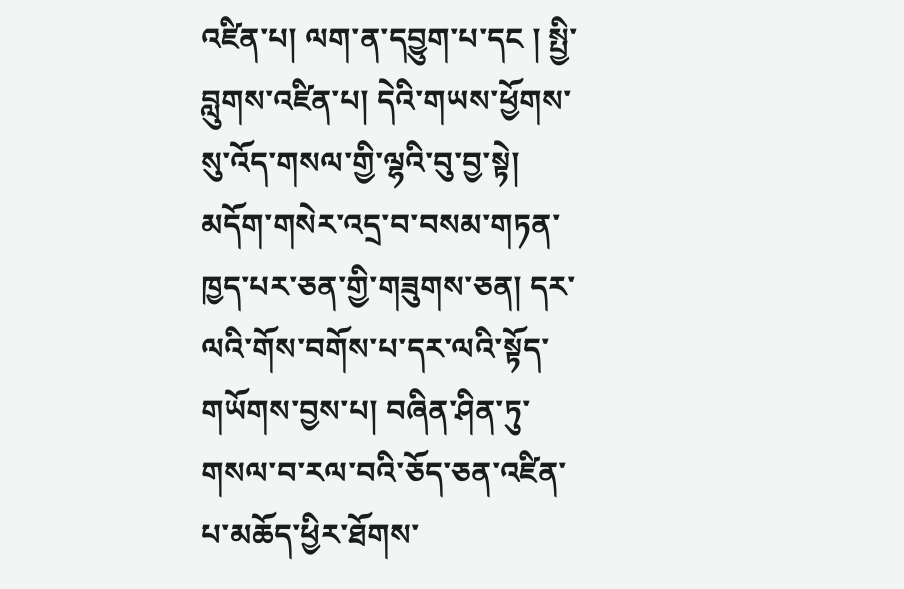འཛིན་པ། ལག་ན་དབྱུག་པ་དང ། སྤྱི་བླུགས་འཛིན་པ། དེའི་གཡས་ཕྱོགས་སུ་འོད་གསལ་གྱི་ལྷའི་བུ་བྱ་སྟེ། མདོག་གསེར་འདྲ་བ་བསམ་གཏན་ཁྱད་པར་ཅན་གྱི་གཟུགས་ཅན། དར་ལའི་གོས་བགོས་པ་དར་ལའི་སྟོད་གཡོགས་བྱས་པ། བཞིན་ཤིན་ཏུ་གསལ་བ་རལ་བའི་ཅོད་ཅན་འཛིན་པ་མཆོད་ཕྱིར་ཐོགས་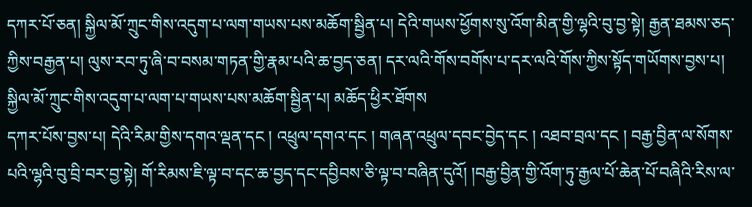དཀར་པོ་ཅན། སྐྱིལ་མོ་ཀྲུང་གིས་འདུག་པ་ལག་གཡས་པས་མཆོག་སྦྱིན་པ། དེའི་གཡས་ཕྱོགས་སུ་འོག་མིན་གྱི་ལྷའི་བུ་བྱ་སྟེ། རྒྱན་ཐམས་ཅད་ཀྱིས་བརྒྱན་པ། ལུས་རབ་ཏུ་ཞི་བ་བསམ་གཏན་གྱི་རྣམ་པའི་ཆ་བྱད་ཅན། དར་ལའི་གོས་བགོས་པ་དར་ལའི་གོས་ཀྱིས་སྟོད་གཡོགས་བྱས་པ། སྐྱིལ་མོ་ཀྲུང་གིས་འདུག་པ་ལག་པ་གཡས་པས་མཆོག་སྦྱིན་པ། མཆོད་ཕྱིར་ཐོགས
དཀར་པོས་བྱས་པ། དེའི་རིམ་གྱིས་དགའ་ལྡན་དང ། འཕྲུལ་དགའ་དང ། གཞན་འཕྲུལ་དབང་བྱེད་དང ། འཐབ་བྲལ་དང ། བརྒྱ་བྱིན་ལ་སོགས་པའི་ལྷའི་བུ་བྲི་བར་བྱ་སྟེ། གོ་རིམས་ཇི་ལྟ་བ་དང་ཆ་བྱད་དང་དབྱིབས་ཅི་ལྟ་བ་བཞིན་དུའོ། །བརྒྱ་བྱིན་གྱི་འོག་ཏུ་རྒྱལ་པོ་ཆེན་པོ་བཞིའི་རིས་ལ་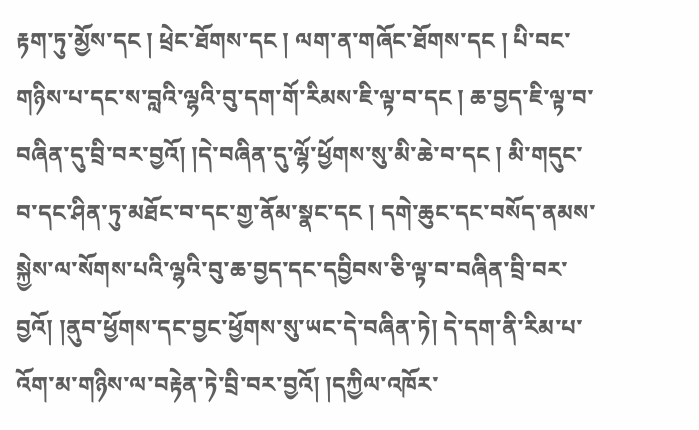རྟག་ཏུ་མྱོས་དང ། ཕྲེང་ཐོགས་དང ། ལག་ན་གཞོང་ཐོགས་དང ། པི་བང་གཉིས་པ་དང་ས་བླའི་ལྷའི་བུ་དག་གོ་རིམས་ཇི་ལྟ་བ་དང ། ཆ་བྱད་ཇི་ལྟ་བ་བཞིན་དུ་བྲི་བར་བྱའོ། །དེ་བཞིན་དུ་ལྷོ་ཕྱོགས་སུ་མི་ཆེ་བ་དང ། མི་གདུང་བ་དང་ཤིན་ཏུ་མཐོང་བ་དང་གྱ་ནོམ་སྣང་དང ། དགེ་ཆུང་དང་བསོད་ནམས་སྐྱེས་ལ་སོགས་པའི་ལྷའི་བུ་ཆ་བྱད་དང་དབྱིབས་ཅི་ལྟ་བ་བཞིན་བྲི་བར་བྱའོ། །ནུབ་ཕྱོགས་དང་བྱང་ཕྱོགས་སུ་ཡང་དེ་བཞིན་ཏེ། དེ་དག་ནི་རིམ་པ་འོག་མ་གཉིས་ལ་བརྟེན་ཏེ་བྲི་བར་བྱའོ། །དཀྱིལ་འཁོར་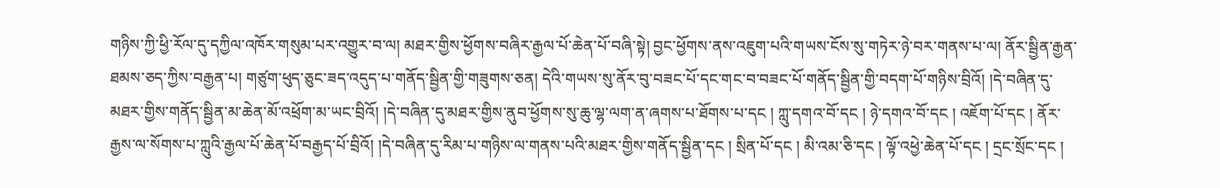གཉིས་ཀྱི་ཕྱི་རོལ་དུ་དཀྱིལ་འཁོར་གསུམ་པར་འགྱུར་བ་ལ། མཐར་གྱིས་ཕྱོགས་བཞིར་རྒྱལ་པོ་ཆེན་པོ་བཞི་སྟེ། བྱང་ཕྱོགས་ནས་འཇུག་པའི་གཡས་ངོས་སུ་གཏེར་ཉེ་བར་གནས་པ་ལ། ནོར་སྦྱིན་རྒྱན་ཐམས་ཅད་ཀྱིས་བརྒྱན་པ། གཙུག་ཕུད་ཅུང་ཟད་འདུད་པ་གནོད་སྦྱིན་གྱི་གཟུགས་ཅན། དེའི་གཡས་སུ་ནོར་བུ་བཟང་པོ་དང་གང་བ་བཟང་པོ་གནོད་སྦྱིན་གྱི་བདག་པོ་གཉིས་བྲིའོ། །དེ་བཞིན་དུ་མཐར་གྱིས་གནོད་སྦྱིན་མ་ཆེན་མོ་འཕྲོག་མ་ཡང་བྲིའོ། །དེ་བཞིན་དུ་མཐར་གྱིས་ནུབ་ཕྱོགས་སུ་ཆུ་ལྷ་ལག་ན་ཞགས་པ་ཐོགས་པ་དང ། ཀླུ་དགའ་བོ་དང ། ཉེ་དགའ་བོ་དང ། འཇོག་པོ་དང ། ནོར་རྒྱས་ལ་སོགས་པ་ཀླུའི་རྒྱལ་པོ་ཆེན་པོ་བརྒྱད་པོ་བྲིའོ། །དེ་བཞིན་དུ་རིམ་པ་གཉིས་ལ་གནས་པའི་མཐར་གྱིས་གནོད་སྦྱིན་དང ། སྲིན་པོ་དང ། མི་འམ་ཅི་དང ། ལྟོ་འཕྱེ་ཆེན་པོ་དང ། དྲང་སྲོང་དང །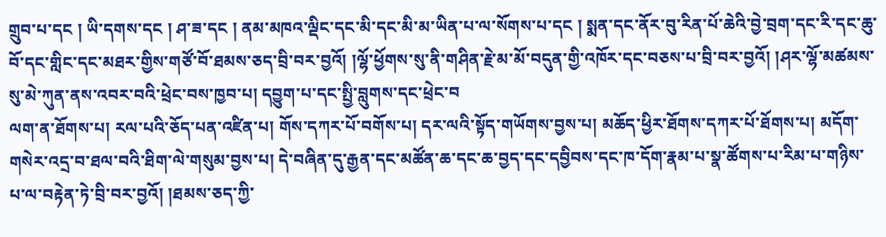གྲུབ་པ་དང ། ཡི་དགས་དང ། ཤ་ཟ་དང ། ནམ་མཁའ་ལྡིང་དང་མི་དང་མི་མ་ཡིན་པ་ལ་སོགས་པ་དང ། སྨན་དང་ནོར་བུ་རིན་པོ་ཆེའི་བྱེ་བྲག་དང་རི་དང་ཆུ་བོ་དང་གླིང་དང་མཐར་གྱིས་གཙོ་བོ་ཐམས་ཅད་བྲི་བར་བྱའོ། །ལྷོ་ཕྱོགས་སུ་ནི་གཤིན་རྗེ་མ་མོ་བདུན་གྱི་འཁོར་དང་བཅས་པ་བྲི་བར་བྱའོ། །ཤར་ལྷོ་མཚམས་སུ་མེ་ཀུན་ནས་འབར་བའི་ཕྲེང་བས་ཁྱབ་པ། དབྱུག་པ་དང་སྤྱི་བླུགས་དང་ཕྲེང་བ
ལག་ན་ཐོགས་པ། རལ་པའི་ཅོད་པན་འཛིན་པ། གོས་དཀར་པོ་བགོས་པ། དར་ལའི་སྟོད་གཡོགས་བྱས་པ། མཆོད་ཕྱིར་ཐོགས་དཀར་པོ་ཐོགས་པ། མདོག་གསེར་འདྲ་བ་ཐལ་བའི་ཐིག་ལེ་གསུམ་བྱས་པ། དེ་བཞིན་དུ་རྒྱན་དང་མཚོན་ཆ་དང་ཆ་བྱད་དང་དབྱིབས་དང་ཁ་དོག་རྣམ་པ་སྣ་ཚོགས་པ་རིམ་པ་གཉིས་པ་ལ་བརྟེན་ཏེ་བྲི་བར་བྱའོ། །ཐམས་ཅད་ཀྱི་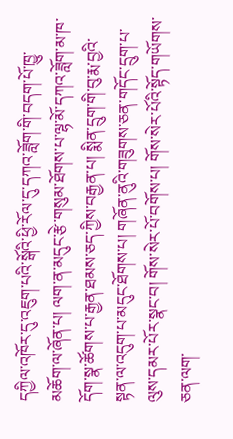དཀྱིལ་འཁོར་དུ་འཇུག་པའི་སྒོའི་ཕྱི་རོལ་དུ་དཀའ་ཟློག་གི་བདག་པོ་ཁྱུ་མཆོག་ལ་ཞོན་པ། ལག་ན་མདུང་རྩེ་གསུམ་ཐོགས་པ་ལྷ་མོ་དཀའ་ཟློག་མ་ཁ་དོག་སྣ་ཚོགས་པ་རྒྱན་ཐམས་ཅད་ཀྱིས་བརྒྱན་པ། སྨིན་དྲུག་གི་བུ་རྨ་བྱའི་སྟན་ལ་འདུག་པ་མདུང་ཐོགས་པ། གཞོན་ནུའི་གཟུགས་ཅན་གདོང་དྲུག་པ་ལུས་དམར་པོར་སྣང་བ། གོས་སེར་པོ་བགོས་པ། གོས་སེར་པོའི་སྟོད་གཡོགས་ཅན་ལག་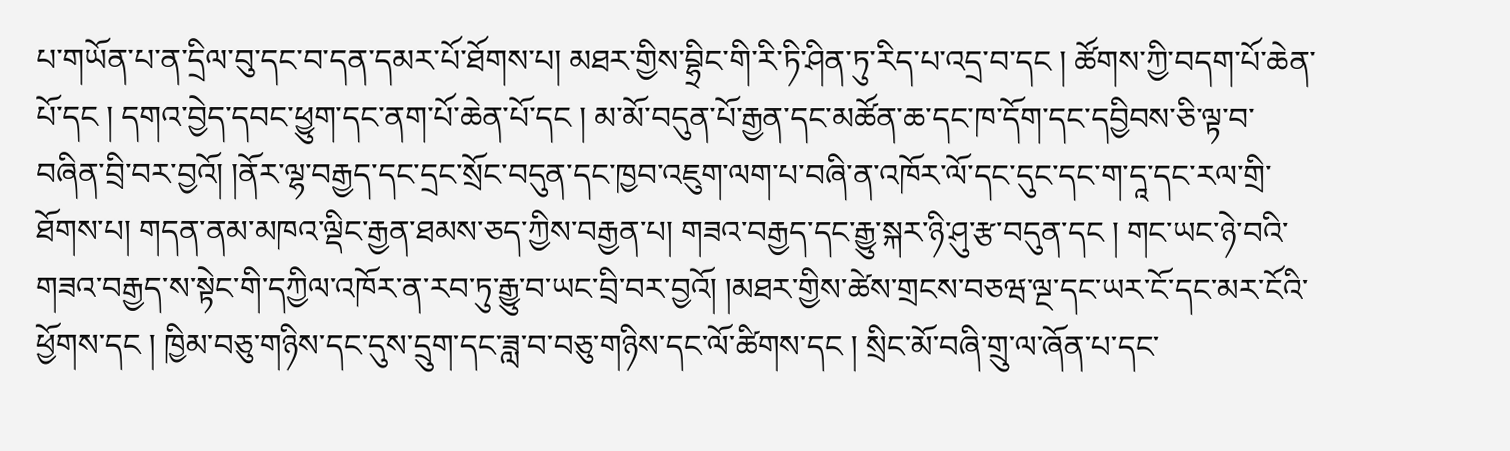པ་གཡོན་པ་ན་དྲིལ་བུ་དང་བ་དན་དམར་པོ་ཐོགས་པ། མཐར་གྱིས་བྷྲིང་གི་རི་ཏི་ཤིན་ཏུ་རིད་པ་འདྲ་བ་དང ། ཚོགས་ཀྱི་བདག་པོ་ཆེན་པོ་དང ། དགའ་བྱེད་དབང་ཕྱུག་དང་ནག་པོ་ཆེན་པོ་དང ། མ་མོ་བདུན་པོ་རྒྱན་དང་མཚོན་ཆ་དང་ཁ་དོག་དང་དབྱིབས་ཅི་ལྟ་བ་བཞིན་བྲི་བར་བྱའོ། །ནོར་ལྷ་བརྒྱད་དང་དྲང་སྲོང་བདུན་དང་ཁྱབ་འཇུག་ལག་པ་བཞི་ན་འཁོར་ལོ་དང་དུང་དང་ག་དཱ་དང་རལ་གྲི་ཐོགས་པ། གདན་ནམ་མཁའ་ལྡིང་རྒྱན་ཐམས་ཅད་ཀྱིས་བརྒྱན་པ། གཟའ་བརྒྱད་དང་རྒྱུ་སྐར་ཉི་ཤུ་རྩ་བདུན་དང ། གང་ཡང་ཉེ་བའི་གཟའ་བརྒྱད་ས་སྟེང་གི་དཀྱིལ་འཁོར་ན་རབ་ཏུ་རྒྱུ་བ་ཡང་བྲི་བར་བྱའོ། །མཐར་གྱིས་ཚེས་གྲངས་བཅཝ་ལྔ་དང་ཡར་ངོ་དང་མར་ངོའི་ཕྱོགས་དང ། ཁྱིམ་བཅུ་གཉིས་དང་དུས་དྲུག་དང་ཟླ་བ་བཅུ་གཉིས་དང་ལོ་ཚིགས་དང ། སྲིང་མོ་བཞི་གྲུ་ལ་ཞོན་པ་དང་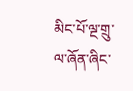མིང་པོ་ལྔ་གྲུ་ལ་ཞོན་ཞིང་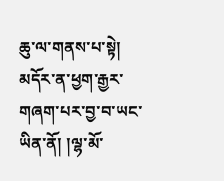ཆུ་ལ་གནས་པ་སྟེ། མདོར་ན་ཕྱག་རྒྱར་གཞག་པར་བྱ་བ་ཡང་ཡིན་ནོ། །ལྷ་མོ་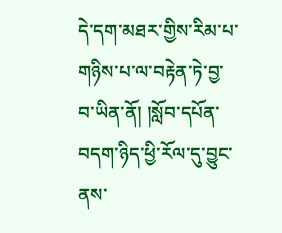དེ་དག་མཐར་གྱིས་རིམ་པ་གཉིས་པ་ལ་བརྟེན་ཏེ་བྱ་བ་ཡིན་ནོ། །སློབ་དཔོན་བདག་ཉིད་ཕྱི་རོལ་དུ་བྱུང་ནས་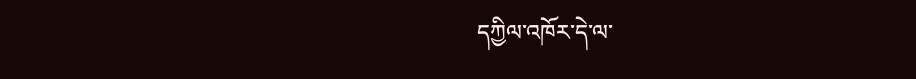དཀྱིལ་འཁོར་དེ་ལ་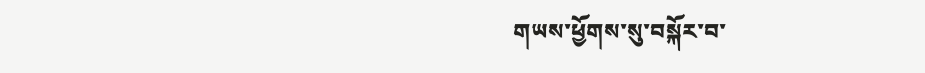གཡས་ཕྱོགས་སུ་བསྐོར་བ་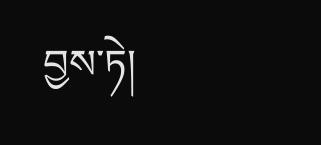བྱས་ཏེ།